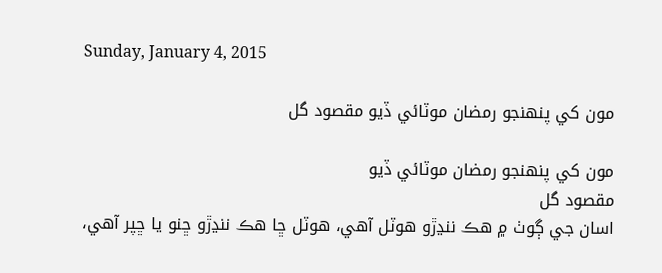Sunday, January 4, 2015

مون کي پنهنجو رمضان موٽائي ڏيو مقصود گل

مون کي پنهنجو رمضان موٽائي ڏيو
مقصود گل
اسان جي ڳوٺ ۾ هڪ ننڍڙو هوٽل آهي، هوٽل ڇا هڪ ننڍڙو ڇنو يا ڇپر آهي،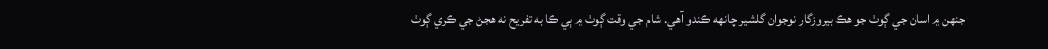جنهن ۾ اسان جي ڳوٺ جو هڪ بيروزگار نوجوان گلشير چانهه ڪندو آهي. شام جي وقت ڳوٺ ۾ ٻي ڪا به تفريح نه هجڻ جي ڪري ڳوٺ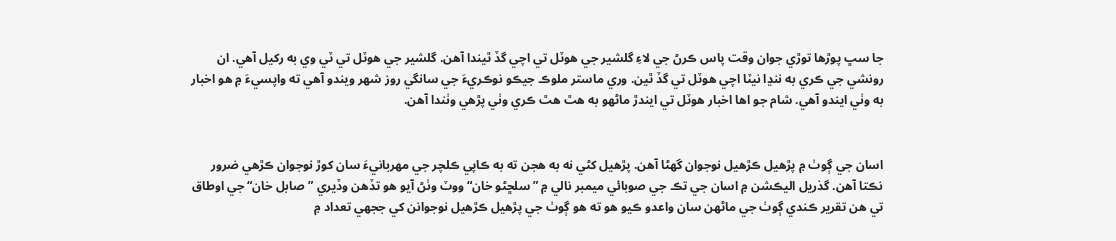جا سڀ پوڙها توڙي جوان وقت پاس ڪرڻ جي لاءِ گلشير جي هوٽل تي اچي گڏ ٿيندا آهن. گلشير جي هوٽل تي ٽي وي به رکيل آهي. ان رونشي جي ڪري به ننڍا نيٽا اچي هوٽل تي گڏ ٿين. وري ماستر ملوڪ جيڪو نوڪريءَ جي سانگي روز شهر ويندو آهي ته واپسيءَ ۾ هو اخبار به وٺي ايندو آهي. شام جو اها اخبار هوٽل تي ايندڙ ماڻهو به هٿ هٿ ڪري وٺي پڙهي وٺندا آهن.


اسان جي ڳوٺ ۾ پڙهيل ڪڙهيل نوجوان گهڻا آهن. پڙهيل کڻي نه به هجن ته به ڪاپي ڪلچر جي مهربانيءَ سان کوڙ نوجوان ڪڙهي ضرور نڪتا آهن. گذريل اليڪشن ۾ اسان جي تڪ جي صوبائي ميمبر نالي ۾ ”سلڇڻو خان“ ووٽ وٺڻ آيو هو تڏهن وڏيري ”صابل خان“ جي اوطاق تي هن تقرير ڪندي ڳوٺ جي ماڻهن سان واعدو ڪيو هو ته هو ڳوٺ جي پڙهيل ڪڙهيل نوجوانن کي ججهي تعداد ۾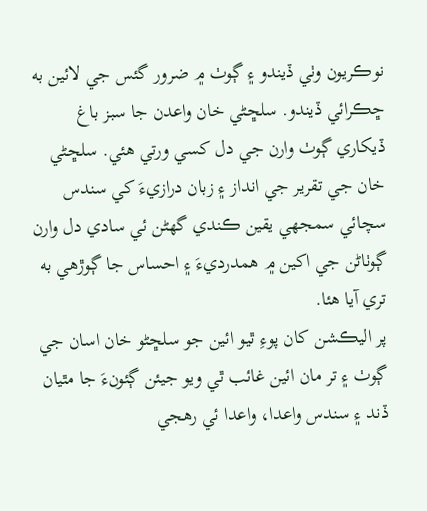نوڪريون وٺي ڏيندو ۽ ڳوٺ ۾ ضرور گئس جي لائين به ڇڪرائي ڏيندو. سلڇڻي خان واعدن جا سبز باغ ڏيکاري ڳوٺ وارن جي دل کسي ورتي هئي. سلڇڻي خان جي تقرير جي انداز ۽ زبان درازيءَ کي سندس سچائي سمجهي يقين ڪندي گهڻن ئي سادي دل وارن ڳوٺاڻن جي اکين ۾ همدرديءَ ۽ احساس جا ڳوڙهي به تري آيا هئا.
پر اليڪشن کان پوءِ ٿيو ائين جو سلڇڻو خان اسان جي ڳوٺ ۽ تر مان ائين غائب ٿي ويو جيئن ڳئونءَ جا مٿيان ڏند ۽ سندس واعدا، واعدا ئي رهجي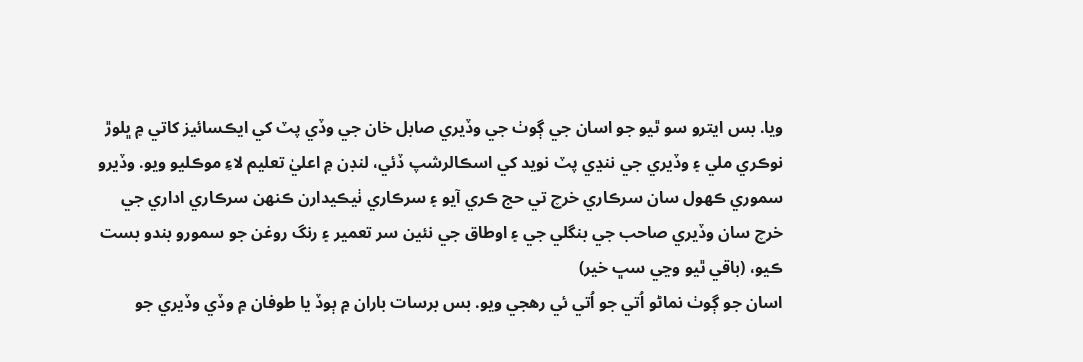ويا. بس ايترو سو ٿيو جو اسان جي ڳوٺ جي وڏيري صابل خان جي وڏي پٽ کي ايڪسائيز کاتي ۾ ڀلوڙ نوڪري ملي ۽ وڏيري جي ننڍي پٽ نويد کي اسڪالرشپ ڏئي، لنڊن ۾ اعليٰ تعليم لاءِ موڪليو ويو. وڏيرو سموري ڪهول سان سرڪاري خرچ تي حج ڪري آيو ۽ سرڪاري ٺيڪيدارن ڪنهن سرڪاري اداري جي خرچ سان وڏيري صاحب جي بنگلي جي ۽ اوطاق جي نئين سر تعمير ۽ رنگ روغن جو سمورو بندو بست ڪيو، (باقي ٿيو وڃي سڀ خير)
اسان جو ڳوٺ نماڻو اُتي جو اُتي ئي رهجي ويو. بس برسات باران ۾ ٻوڏ يا طوفان ۾ وڏي وڏيري جو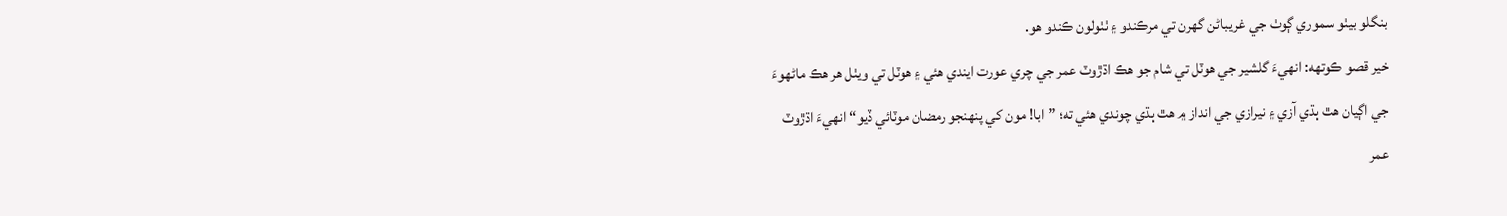بنگلو بيٺو سموري ڳوٺ جي غريباڻن گهرن تي مرڪندو ۽ ٺٺولون ڪندو هو.
خير قصو ڪوتهه: انهيءَ گلشير جي هوٽل تي شام جو هڪ اڌڙوٽ عمر جي چري عورت ايندي هئي ۽ هوٽل تي ويٺل هر هڪ ماڻهوءَ جي اڳيان هٿ ٻڌي آزي ۽ نيرازي جي انداز ۾ هٿ ٻڌي چوندي هئي ته؛ ”ابا! مون کي پنهنجو رمضان موٽائي ڏيو“ انهيءَ اڌڙوٽ عمر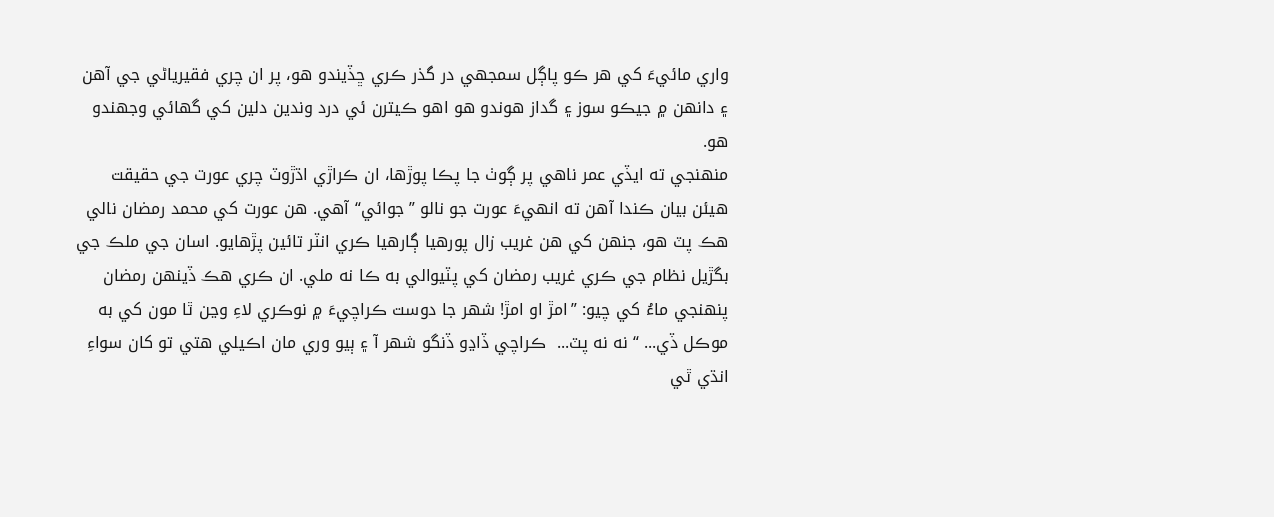واري مائيءَ کي هر ڪو پاڳل سمجهي در گذر ڪري ڇڏيندو هو، پر ان چري فقيرياڻي جي آهن ۽ دانهن ۾ جيڪو سوز ۽ گداز هوندو هو اهو ڪيترن ئي درد وندين دلين کي گهائي وجهندو هو.
منهنجي ته ايڏي عمر ناهي پر ڳوٺ جا پڪا پوڙها، ان ڪراڙي اڌڙوٽ چري عورت جي حقيقت هيئن بيان ڪندا آهن ته انهيءَ عورت جو نالو ”جوائي“ آهي. هن عورت کي محمد رمضان نالي هڪ پٽ هو، جنهن کي هن غريب زال پورهيا ڳارهيا ڪري انٽر تائين پڙهايو. اسان جي ملڪ جي بگڙيل نظام جي ڪري غريب رمضان کي پٽيوالي به ڪا نه ملي. ان ڪري هڪ ڏينهن رمضان پنهنجي ماءُ کي چيو: ”امڙ او امڙ! شهر جا دوست ڪراچيءَ ۾ نوڪري لاءِ وڃن ٿا مون کي به موڪل ڏي... “ نه نه پٽ...  ڪراچي ڏاڍو ڏنگو شهر آ ۽ ٻيو وري مان اڪيلي هتي تو کان سواءِ انڌي ٿي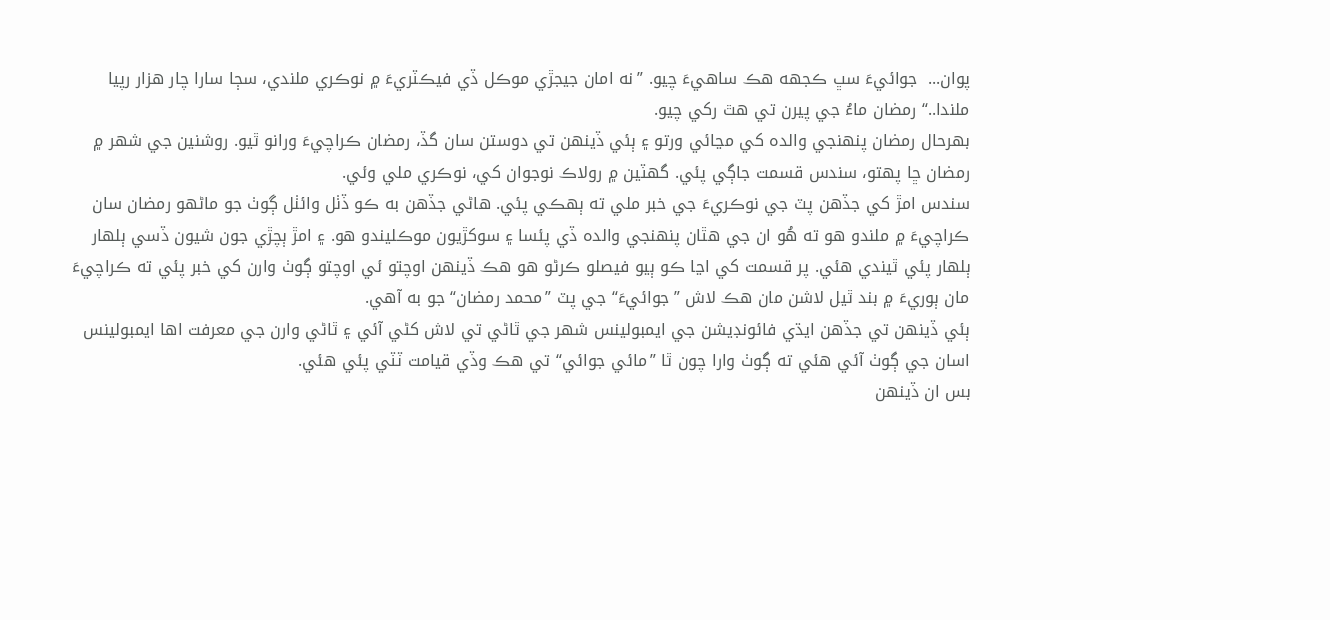پوان...  جوائيءَ سڀ ڪجهه هڪ ساهيءَ چيو. ”نه امان جيجڙي موڪل ڏي فيڪٽريءَ ۾ نوڪري ملندي، سڄا سارا چار هزار رپيا ملندا..“ رمضان ماءُ جي پيرن تي هٿ رکي چيو.
بهرحال رمضان پنهنجي والده کي مڃائي ورتو ۽ ٻئي ڏينهن تي دوستن سان گڏ، رمضان ڪراچيءَ ورانو ٿيو. روشنين جي شهر ۾ رمضان ڇا پهتو، سندس قسمت جاڳي پئي. گهٽين ۾ رولاڪ نوجوان کي، نوڪري ملي وئي.
سندس امڙ کي جڏهن پٽ جي نوڪريءَ جي خبر ملي ته ٻهڪي پئي. هاڻي جڏهن به ڪو ڏٺل وائٺل ڳوٺ جو ماڻهو رمضان سان ڪراچيءَ ۾ ملندو هو ته هُو ان جي هٿان پنهنجي والده ڏي پئسا ۽ سوکڙيون موڪليندو هو. ۽ امڙ ٻچڙي جون شيون ڏسي ٻلهار ٻلهار پئي ٿيندي هئي. پر قسمت کي اڃا ڪو ٻيو فيصلو ڪرڻو هو هڪ ڏينهن اوچتو ئي اوچتو ڳوٺ وارن کي خبر پئي ته ڪراچيءَ مان ٻوريءَ ۾ بند ٿيل لاشن مان هڪ لاش ”جوائيءَ“ جي پٽ ”محمد رمضان“ جو به آهي.
ٻئي ڏينهن تي جڏهن ايڌي فائونڊيشن جي ايمبولينس شهر جي ٿاڻي تي لاش کڻي آئي ۽ ٿاڻي وارن جي معرفت اها ايمبولينس اسان جي ڳوٺ آئي هئي ته ڳوٺ وارا چون ٿا ”مائي جوائي“ تي هڪ وڏي قيامت ٽٽي پئي هئي.
بس ان ڏينهن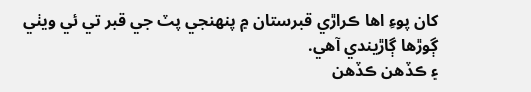کان پوءِ اها ڪراڙي قبرستان ۾ پنهنجي پٽ جي قبر تي ئي ويٺي ڳوڙها ڳاڙيندي آهي.
۽ ڪڏهن ڪڏهن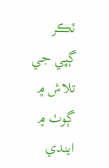ٽڪر ڳڀي جي تلاش ۾ ڳوٺ ۾ ايندي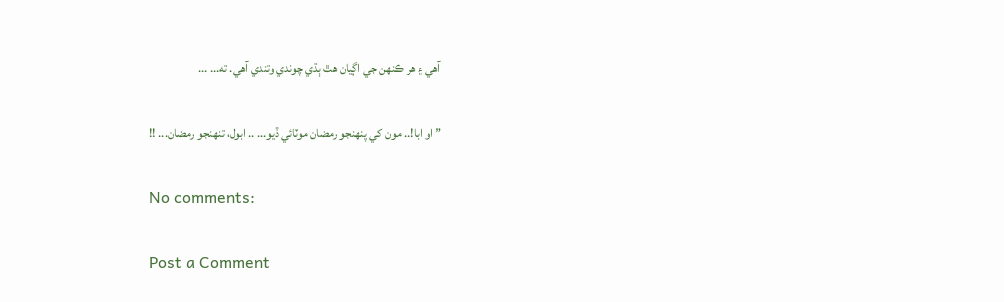آهي ۽ هر ڪنهن جي اڳيان هٿ ٻڌي چوندي وتندي آهي. ته... ...

”او ابا!.. مون کي پنهنجو رمضان موٽائي ڏيو... .. ابول، تنهنجو رمضان... !!

No comments:

Post a Comment